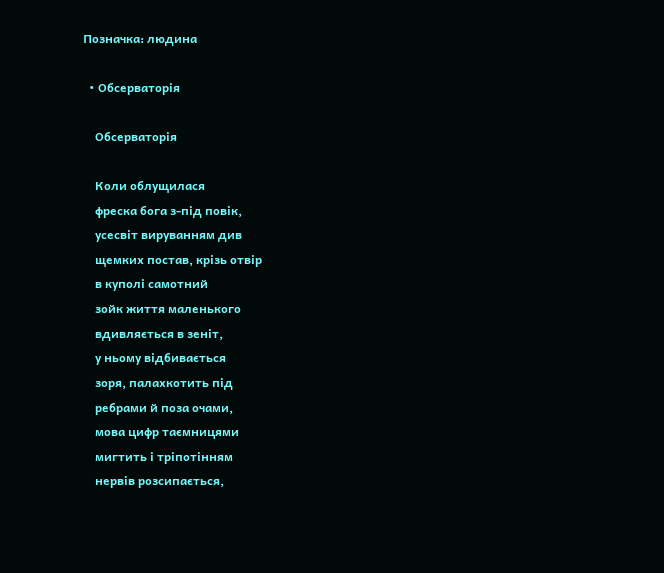Позначка: людина

  • Обсерваторія

    Обсерваторія

    Коли облущилася
    фреска бога з-під повік,
    усесвіт вируванням див
    щемких постав, крізь отвір
    в куполі самотний
    зойк життя маленького
    вдивляється в зеніт,
    у ньому відбивається
    зоря, палахкотить під
    ребрами й поза очами,
    мова цифр таємницями
    мигтить і тріпотінням
    нервів розсипається,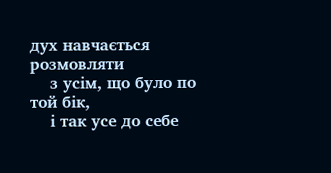дух навчається розмовляти
    з усім, що було по той бік,
    і так усе до себе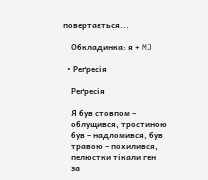повертається...

    Обкладинка: я + MJ

  • Реґресія

    Реґресія

    Я був стовпом –
    облущився, тростиною
    був – надломився, був
    травою – похилився,
    пелюстки тікали ген
    за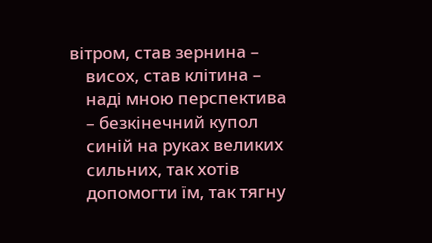вітром, став зернина –
    висох, став клітина –
    наді мною перспектива
    – безкінечний купол
    синій на руках великих
    сильних, так хотів
    допомогти їм, так тягну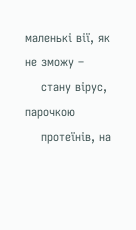маленькі вії, як не зможу –
    стану вірус, парочкою
    протеїнів, на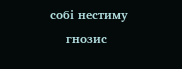собі нестиму
    гнозис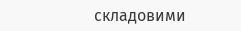складовими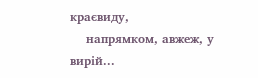краєвиду,
    напрямком, авжеж, у вирій...